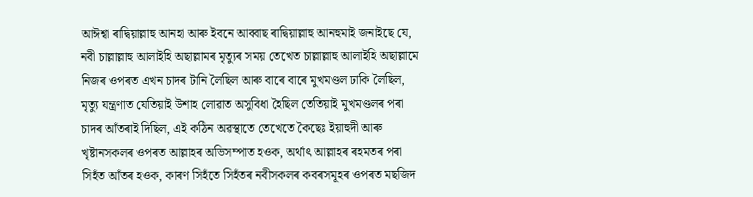আঈশ্বা ৰাদ্বিয়াল্লাহু আনহা আৰু ইবনে আব্বাছ ৰাদ্বিয়াল্লাহু আনহুমাই জনাইছে যে, নবী চাল্লাল্লাহু আলাইহি অছাল্লামৰ মৃত্যুৰ সময় তেখেত চাল্লাল্লাহু আলাইহি অছাল্লামে নিজৰ ওপৰত এখন চাদৰ টানি লৈছিল আৰু বাৰে বাৰে মুখমণ্ডল ঢাকি লৈছিল, মৃত্যু যন্ত্ৰণাত যেতিয়াই উশাহ লোৱাত অসুবিধা হৈছিল তেতিয়াই মুখমণ্ডলৰ পৰা চাদৰ আঁতৰাই দিছিল, এই কঠিন অৱস্থাতে তেখেতে কৈছেঃ ইয়াহুদী আৰু খৃষ্টানসকলৰ ওপৰত আল্লাহৰ অভিসম্পাত হওক, অৰ্থাৎ আল্লাহৰ ৰহমতৰ পৰা সিহঁত আঁতৰ হওক, কাৰণ সিহঁতে সিহঁতৰ নবীসকলৰ কবৰসমূহৰ ওপৰত মছজিদ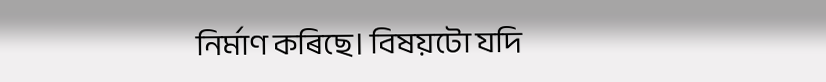নিৰ্মাণ কৰিছে। বিষয়টো যদি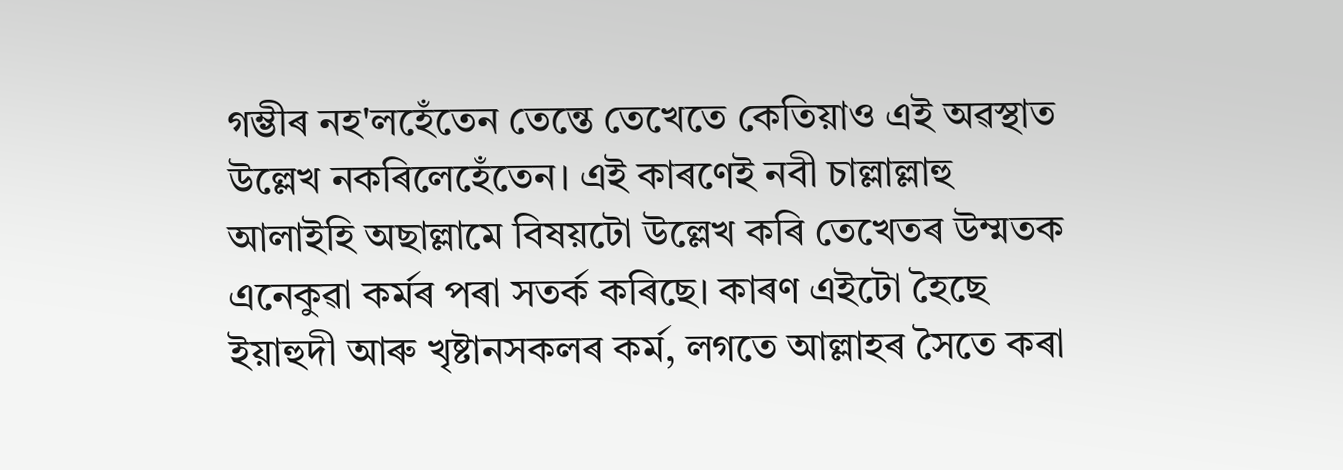গম্ভীৰ নহ'লহেঁতেন তেন্তে তেখেতে কেতিয়াও এই অৱস্থাত উল্লেখ নকৰিলেহেঁতেন। এই কাৰণেই নবী চাল্লাল্লাহু আলাইহি অছাল্লামে বিষয়টো উল্লেখ কৰি তেখেতৰ উম্মতক এনেকুৱা কৰ্মৰ পৰা সতৰ্ক কৰিছে। কাৰণ এইটো হৈছে ইয়াহুদী আৰু খৃষ্টানসকলৰ কৰ্ম, লগতে আল্লাহৰ সৈতে কৰা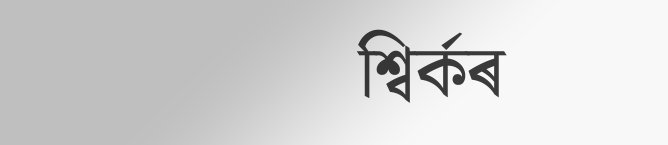শ্বিৰ্কৰ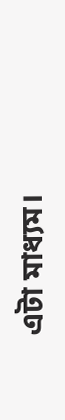এটা মাধ্যম।